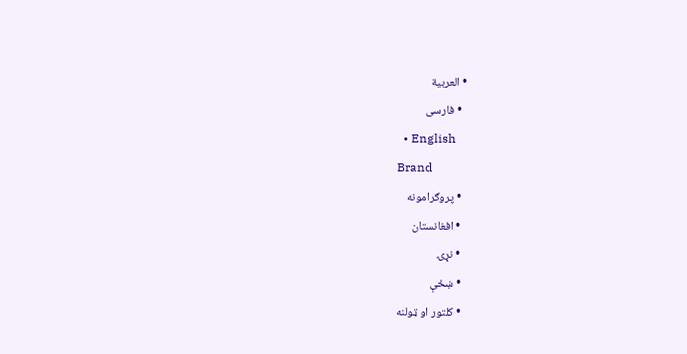• العربية
  • فارسی
  • English
Brand
  • پروګرامونه
  • افغانستان
  • نړۍ
  • ښځې
  • کلتور او ټولنه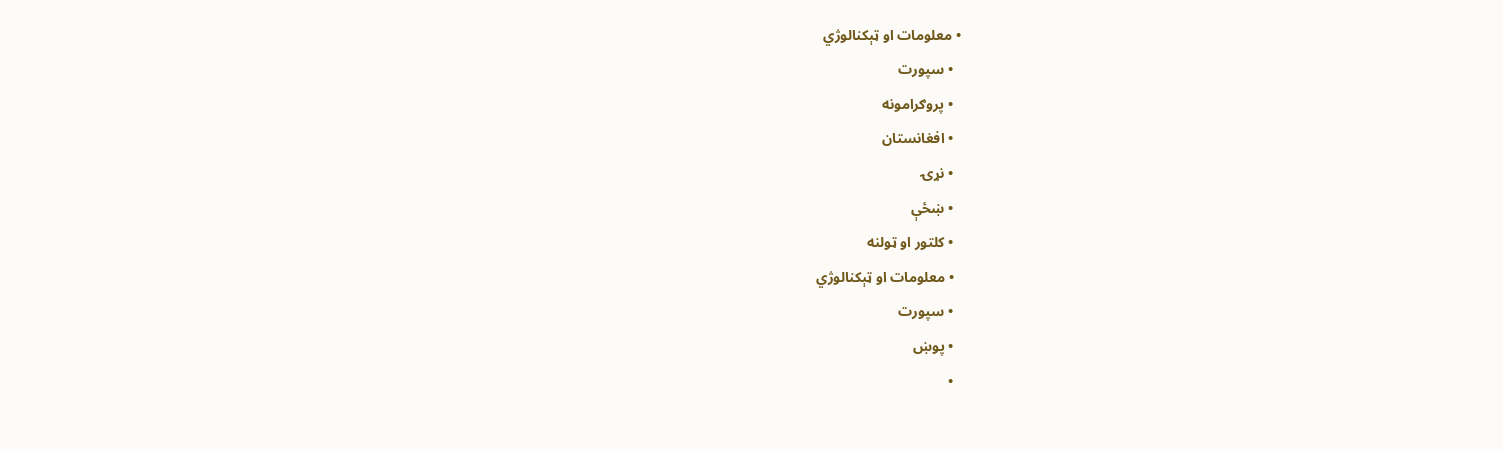• معلومات او ټېکنالوژي
  • سپورت
  • پروګرامونه
  • افغانستان
  • نړۍ
  • ښځې
  • کلتور او ټولنه
  • معلومات او ټېکنالوژي
  • سپورت
  • پوښ
  •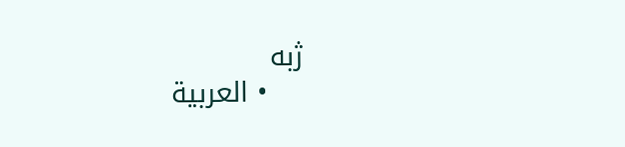ژبه
    • العربية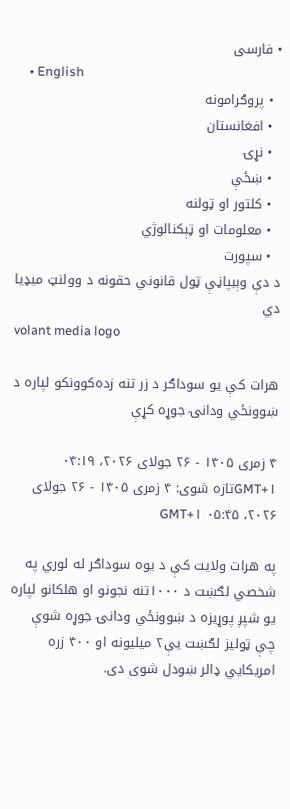• فارسی
    • English
  • پروګرامونه
  • افغانستان
  • نړۍ
  • ښځې
  • کلتور او ټولنه
  • معلومات او ټېکنالوژي
  • سپورت
د دې وېبپاڼې ټول قانوني حقونه د وولنټ میډیا دي
volant media logo

هرات کې یو سوداګر د زر تنه زده‌کوونکو لپاره د ښوونځي ودانۍ جوړه کړې

۴ زمری ۱۴۰۵ - ۲۶ جولای ۲۰۲۶، ۰۴:۱۹ GMT+۱تازه شوی: ۴ زمری ۱۴۰۵ - ۲۶ جولای ۲۰۲۶، ۰۵:۴۵ GMT+۱

په هرات ولایت کې د یوه سوداګر له لوري په شخصي لګښت د ۱۰۰۰تنه نجونو او هلکانو لپاره یو شپږ پوړیزه د ښوونځي ودانۍ جوړه شوې چې ټولیز لګښت یې۲ میلیونه او ۴۰۰ زره امریکایي ډالر ښودل شوی دی.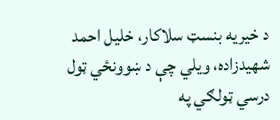د خیریه بنسټ سلاکار، خلیل احمد شهیدزاده، ویلي چې د ښوونځي ټول درسي ټولګي په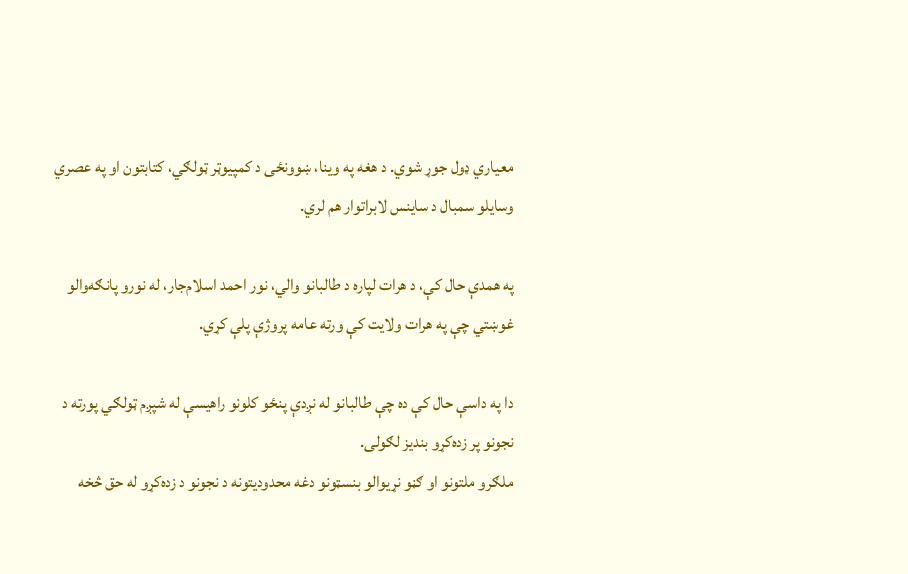معیاري ډول جوړ شوي. د هغه په وینا، ښوونځی د کمپیوټر ټولګي، کتابتون او په عصري وسایلو سمبال د ساینس لابراتوار هم لري.

په همدې حال کې، د هرات لپاره د طالبانو والي، نور احمد اسلام‌جار، له نورو پانګه‌والو غوښتي چې په هرات ولایت کې ورته عامه پروژې پلې کړي.

دا په داسې حال کې ده چې طالبانو له نږدې پنځو کلونو راهیسې له شپږم ټولګي پورته د نجونو پر زده‌کړو بندیز لګولی.
ملګرو ملتونو او ګڼو نړیوالو بنسټونو دغه محدودیتونه د نجونو د زده‌کړو له حق څخه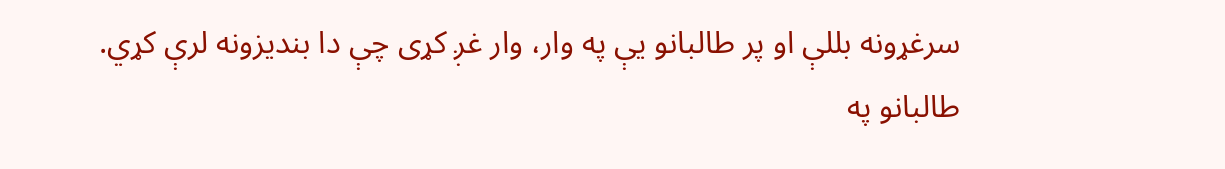سرغړونه بللې او پر طالبانو یې په وار، وار غږ کړی چې دا بندیزونه لرې کړي. طالبانو په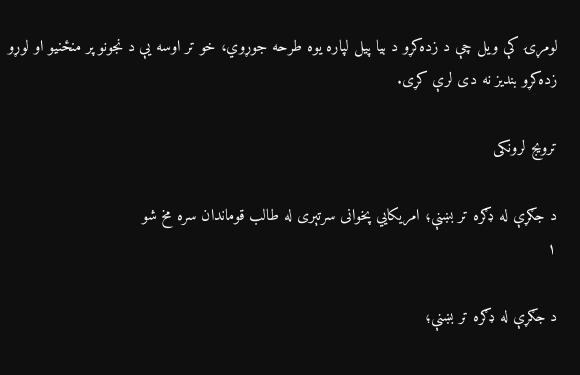لومړۍ کې ویل چې د زده‌کړو د بیا پیل لپاره یوه طرحه جوړوي، خو تر اوسه یې د نجونو پر منځنیو او لوړو زده‌کړو بندیز نه دی لرې کړی.

ترویج لرونکی

د جګړې له ډګره تر بښنې؛ امریکايي پخوانی سرتېری له طالب قوماندان سره مخ شو
۱

د جګړې له ډګره تر بښنې؛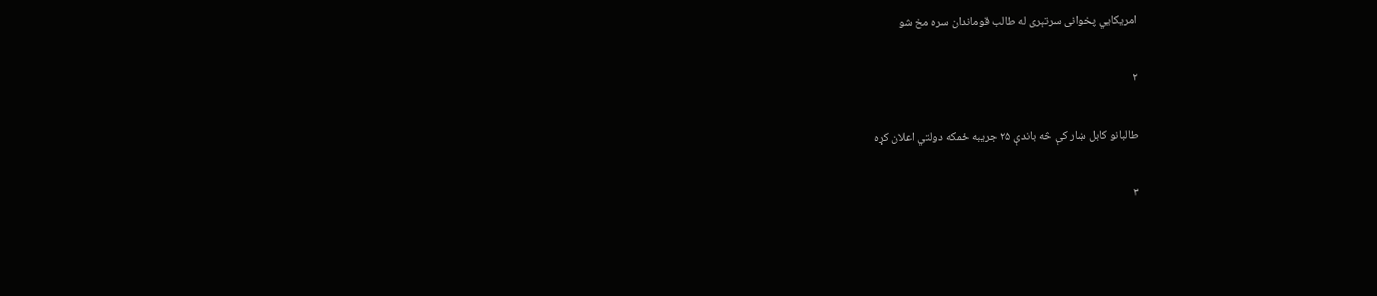امریکايي پخوانی سرتېری له طالب قوماندان سره مخ شو

۲

طالبانو کابل ښار کې څه باندې ۲۵ جریبه ځمکه دولتي اعلان کړه

۳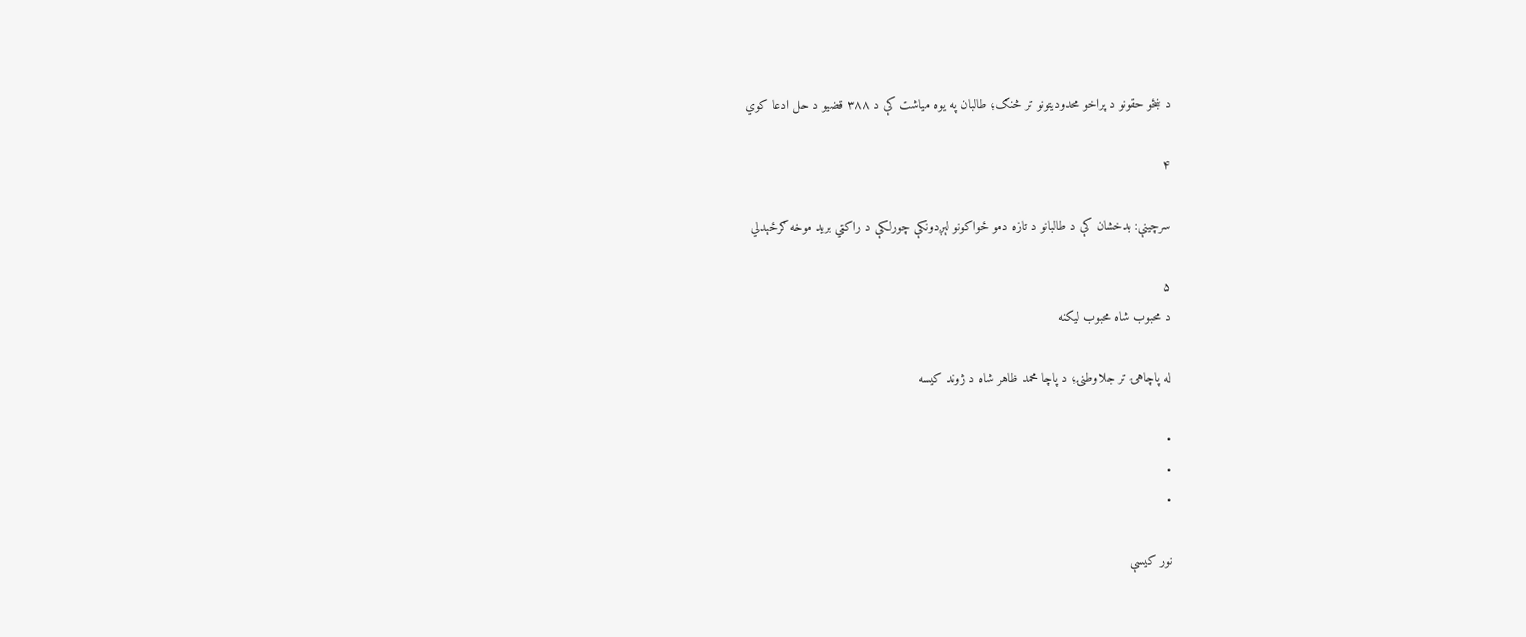د ښځو حقونو د پراخو محدودیتونو تر څنګ؛ طالبان په یوه میاشت کې د ۳۸۸ قضیو د حل ادعا کوي

۴

سرچینې: بدخشان کې د طالبانو د تازه دمو ځواکونو لېږدونکې چورلکې د راکټي برید موخه ګرځېدلي

۵
د محبوب شاه محبوب لیکنه

له پاچاهۍ تر جلاوطنۍ؛ د پاچا محمد ظاهر شاه د ژوند کیسه

•
•
•

نور کیسې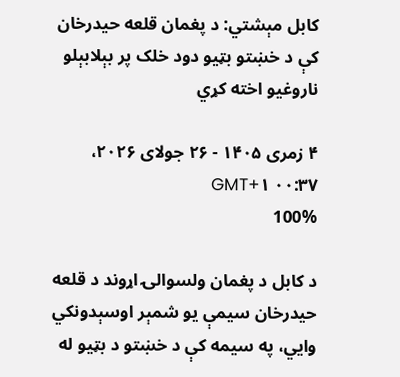کابل مېشتي: د پغمان قلعه حیدرخان کې د خښتو بټیو دود خلک پر بېلابېلو ناروغیو اخته کړي

۴ زمری ۱۴۰۵ - ۲۶ جولای ۲۰۲۶، ۰۰:۳۷ GMT+۱
100%

د کابل د پغمان ولسوالۍ اړوند د قلعه حیدرخان سیمې يو شمېر اوسېدونکي وايي، په سیمه کې د خښتو د بټیو له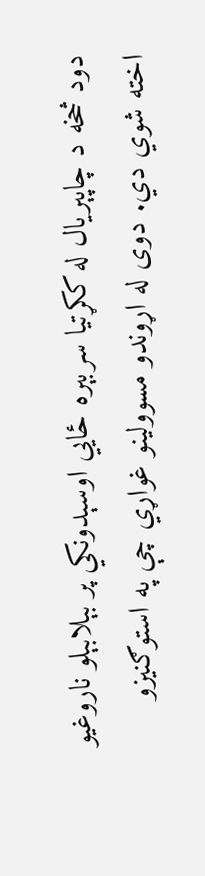دود څخه د چاپېریال له ککړتیا سربېره ځايي اوسېدونکي پر بېلابېلو ناروغیو اخته شوي دي. دوی له اړوندو مسوولینو غواړي چې په استوګنیزو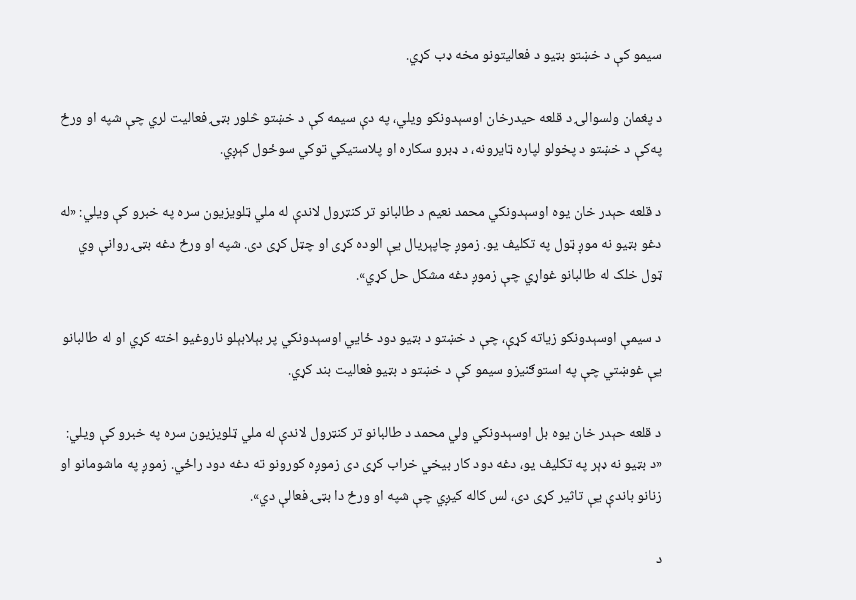سیمو کې د خښتو بټیو د فعالیتونو مخه ډب کړي.

د پغمان ولسوالۍ د قلعه حیدرخان اوسېدونکو ویلي، په دې سیمه کې د خښتو څلور بټۍ فعالیت لري چې شپه او ورځ په‌کې د خښتو د پخولو لپاره ټایرونه، د ډبرو سکاره او پلاستیکي توکي سوځول کېږي.

د قلعه حېدر خان يوه اوسېدونکي محمد نعيم د طالبانو تر کنټرول لاندې له ملي ټلويزیون سره په خبرو کې ويلي: «له دغو بټيو نه موږ ټول په تکليف یو. زموږ چاپېريال یې الوده کړی او چټل کړی دی. شپه او ورځ دغه بټۍ روانې وي ټول خلک له طالبانو غواړي چې زموږ دغه مشکل حل کړي».

د سیمې اوسېدونکو زیاته کړې، چې د خښتو د بټیو دود ځايي اوسېدونکي پر بېلابېلو ناروغیو اخته کړي او له طالبانو یې غوښتي چې په استوګنیزو سیمو کې د خښتو د بټیو فعالیت بند کړي.

د قلعه حېدر خان يوه بل اوسېدونکي ولي محمد د طالبانو تر کنټرول لاندې له ملي ټلويزیون سره په خبرو کې ويلي: «د بټيو نه ډېر په تکليف یو، دغه دود کار بيخي خراب کړی دی زموږه کورونو ته دغه دود راځي. زموږ په ماشومانو او زنانو باندې یې تاثير کړی دی، لس کاله کيږي چې شپه او ورځ دا بټۍ فعالې دي».

د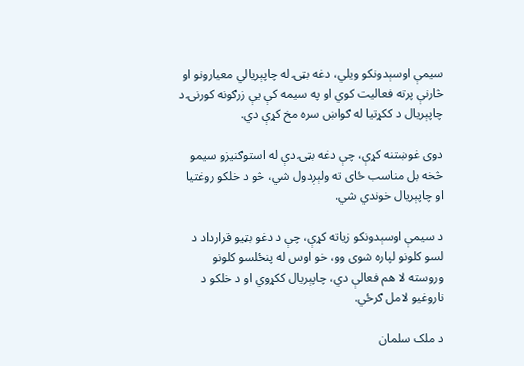سیمې اوسېدونکو ویلي، دغه بټۍ له چاپېریالي معیارونو او څارنې پرته فعالیت کوي او په سیمه کې یې زرګونه کورنۍ د چاپېریال د ککړتیا له ګواښ سره مخ کړې دي.

دوی غوښتنه کړې، چې دغه بټۍ دې له استوګنیزو سیمو څخه بل مناسب ځای ته ولېږدول شي، څو د خلکو روغتیا او چاپېریال خوندي شي.

د سیمې اوسېدونکو زیاته کړې، چې د دغو بټیو قرارداد د لسو کلونو لپاره شوی وو، خو اوس له پنځلسو کلونو وروسته لا هم فعالې دي، چاپېریال ککړوي او د خلکو د ناروغیو لامل ګرځي.

د ملک سلمان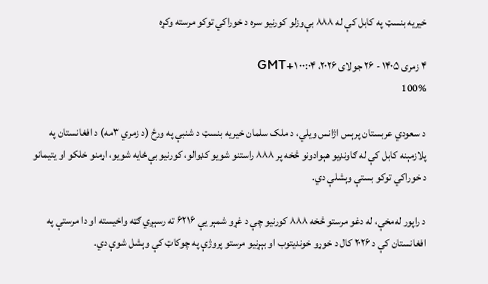خیریه بنسټ په کابل کې له ۸۸۸ بې‌وزلو کورنیو سره د خوراکي توکو مرسته وکړه

۴ زمری ۱۴۰۵ - ۲۶ جولای ۲۰۲۶، ۰۰:۰۴ GMT+۱
100%

د سعودي عربستان پرېس اژانس ويلي، د ملک سلمان خیریه بنسټ د شنبې په ورځ (د زمري ۳مه) د افغانستان په پلازمېنه کابل کې له ګاونډیو هېوادونو څخه پر ۸۸۸ راستنو شویو کډوالو، کورنیو بې‌ځایه شویو، اړمنو خلکو او یتیمانو د خوراکي توکو بستې وېشلې دي.

د راپور له‌مخې، له دغو مرستو څخه ۸۸۸ کورنیو چې د غړو شمېر یې ۶۲۱۶ ته رسېږي ګټه واخیسته او دا مرستې په افغانستان کې د ۲۰۲۶ کال د خوړو خوندیتوب او بېړنیو مرستو پروژې په چوکاټ کې وېشل شوې دي.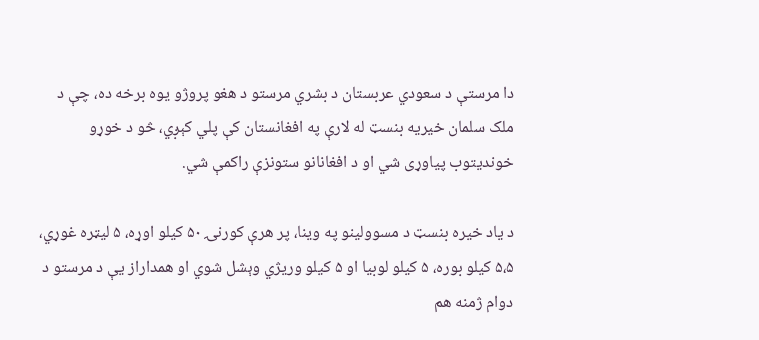دا مرستې د سعودي عربستان د بشري مرستو د هغو پروژو یوه برخه ده، چې د ملک سلمان خیریه بنسټ له لارې په افغانستان کې پلي کېږي، څو د خوړو خوندیتوب پیاوړی شي او د افغانانو ستونزې راکمې شي.

د یاد خیره بنسټ د مسوولینو په وینا، پر هرې کورنۍ ۵۰ کیلو اوړه، ۵ لیټره غوړي، ۵،۵ کیلو بوره، ۵ کیلو لوبیا او ۵ کیلو وریژي وېشل شوي او همداراز یې د مرستو د دوام ژمنه هم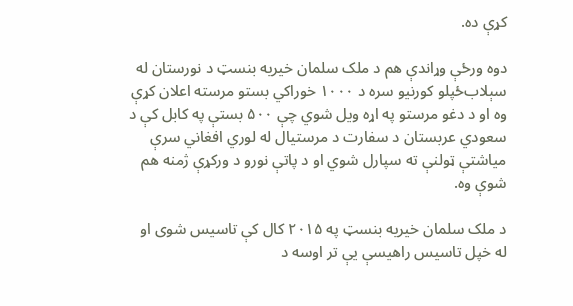کړې ده.

دوه ورځې وړاندې هم د ملک سلمان خیريه بنسټ د نورستان له سېلاب‌ځپلو کورنیو سره د ۱۰۰۰ خوراکي بستو مرسته اعلان کړې وه او د دغو مرستو په اړه ويل شوي چې ۵۰۰ بستې په کابل کې د سعودي عربستان د سفارت د مرستيال له لوري افغاني سرې مياشتې ټولنې ته سپارل شوي او د پاتې نورو د ورکړې ژمنه هم شوې وه.

د ملک سلمان خیریه بنسټ په ۲۰۱۵ کال کې تاسیس شوی او له خپل تاسیس راهیسې یې تر اوسه د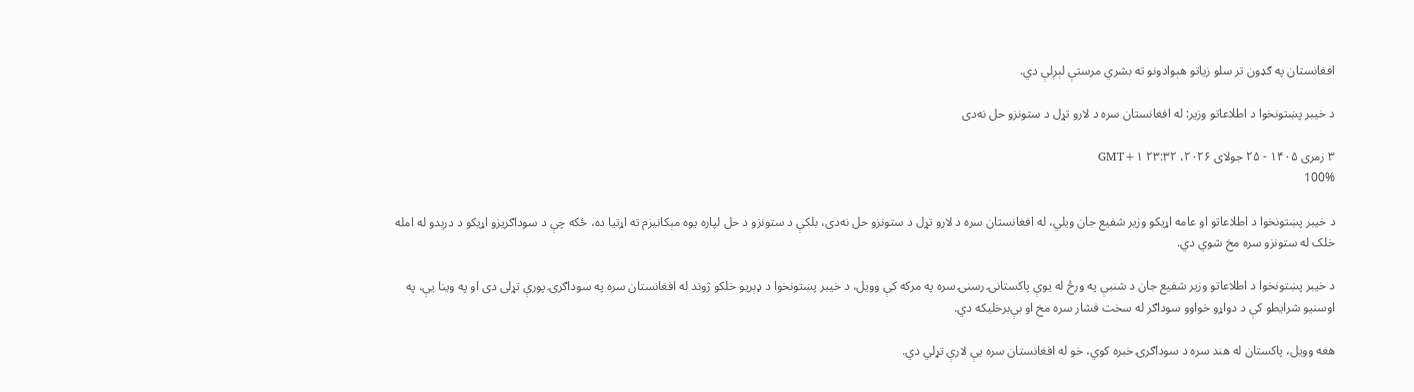افغانستان په ګډون تر سلو زیاتو هېوادونو ته بشري مرستې لېږلې دي.

د خيبر پښتونخوا د اطلاعاتو وزیر: له افغانستان سره د لارو تړل د ستونزو حل نه‌دی

۳ زمری ۱۴۰۵ - ۲۵ جولای ۲۰۲۶، ۲۳:۳۲ GMT+۱
100%

د خيبر پښتونخوا د اطلاعاتو او عامه اړيکو وزير شفيع جان ويلي، له افغانستان سره د لارو تړل د ستونزو حل نه‌دی، بلکې د ستونزو د حل لپاره يوه مېکانیزم ته اړتیا ده، ځکه چې د سوداګریزو اړیکو د درېدو له امله خلک له ستونزو سره مخ شوي دي.

د خيبر پښتونخوا د اطلاعاتو وزیر شفيع جان د شنبې په ورځ له یوې پاکستانۍ رسنۍ سره په مرکه کې وويل، د خيبر پښتونخوا د ډېریو خلکو ژوند له افغانستان سره په سوداګرۍ پورې تړلی دی او په وینا یې، په اوسنیو شرایطو کې د دواړو خواوو سوداګر له سخت فشار سره مخ او بې‌برخلیکه دي.

هغه وويل، پاکستان له هند سره د سوداګرۍ خبره کوي، خو له افغانستان سره يې لارې تړلي دي.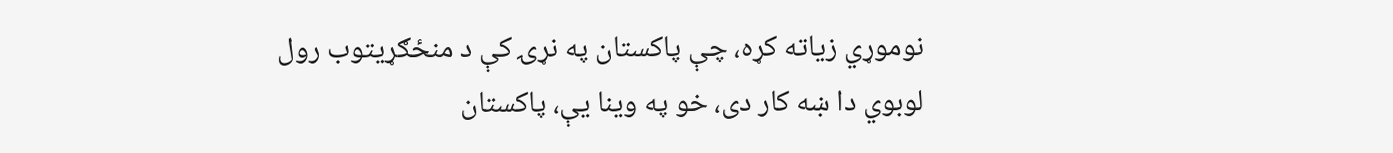نوموړي زياته کړه، چې پاکستان په نړۍ کې د منځګړيتوب رول لوبوي دا ښه کار دی، خو په وينا يې، پاکستان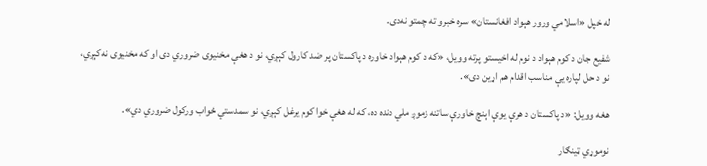له خپل «اسلامي ورور هېواد افغانستان» سره خبرو ته چمتو نه‌دی.

شفيع جان د کوم هېواد د نوم له اخيستو پرته وويل، «که د کوم هېواد خاوره د پاکستان پر ضد کارول کېږي، نو د هغې مخنيوی ضروري دی او که مخنيوی نه‌کېږي، نو د حل لپاره يې مناسب اقدام هم اړين دی».

هغه وويل: «د پاکستان د هرې يوې اېنچ خاورې ساتنه زموږ ملي دنده ده، که له هغې خوا کوم يرغل کېږي، نو سمدستي ځواب ورکول ضروري دي».

نوموړي ټينګار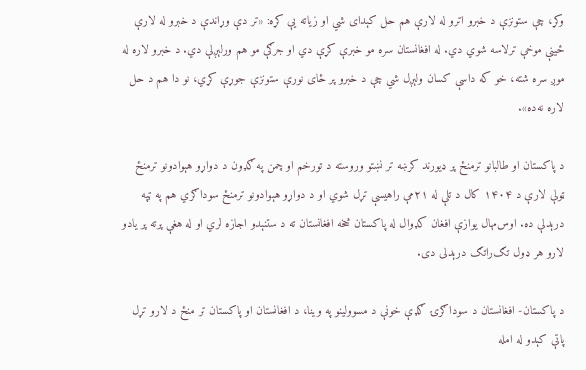وکړ، چې ستونزې د خبرو اترو له لارې هم حل کېدای شي او زیاته یې کړه: «تر دې وړاندې د خبرو له لارې ځينې موخې ترلاسه شوي دي. له افغانستان سره مو خبرې کړې دي او جرګې مو هم ورلېږلې دي. د خبرو لاره له موږ سره شته، خو که داسې کسان ولېږل شي چې د خبرو پر ځای نورې ستونزې جوړې کړي، نو دا هم د حل لاره نه‌ده».

د پاکستان او طالبانو ترمنځ پر ډیورند کرښه تر نښتو وروسته د تورخم او چمن په ګډون د دواړو هېوادونو ترمنځ ټولې لارې د ۱۴۰۴ کال د تلې له ۲۱مې راهیسې تړل شوي او د دواړو هېوادونو ترمنځ سوداګري هم په ټپه درېدلې ده. اوس‌مهال یوازې افغان کډوال له پاکستان څخه افغانستان ته د ستنېدو اجازه لري او له هغې پرته پر یادو لارو هر ډول تګ‌راتګ درېدلی دی.

د پاکستان- افغانستان د سوداګرۍ ګډې خونې د مسوولینو په وینا، د افغانستان او پاکستان تر منځ د لارو تړل پاتې کېدو له امله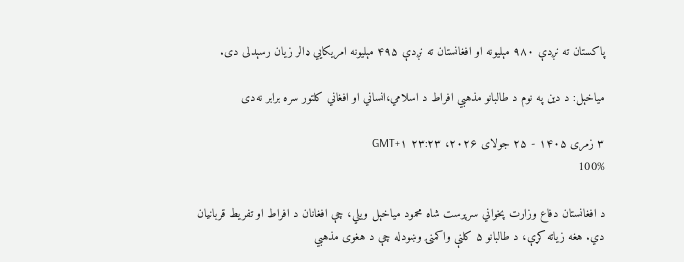پاکستان ته نږدې ۹۸۰ مېلیونه او افغانستان ته نږدې ۴۹۵ مېلیونه امریکایي‌ ډالر زیان رسېدلی دی.

میاخېل: د دین په نوم د طالبانو مذهبي افراط د اسلامي،انساني او افغاني کلتور سره برابر نه‌دی

۳ زمری ۱۴۰۵ - ۲۵ جولای ۲۰۲۶، ۲۳:۲۳ GMT+۱
100%

د افغانستان دفاع وزارت پخواني سرپرست شاه محمود میاخېل ویلي، چې افغانان د افراط او تفریط قربانيان دي. هغه زیاته کړې، د طالبانو ۵ کلنې واکمنۍ وښودله چې د هغوی مذهبي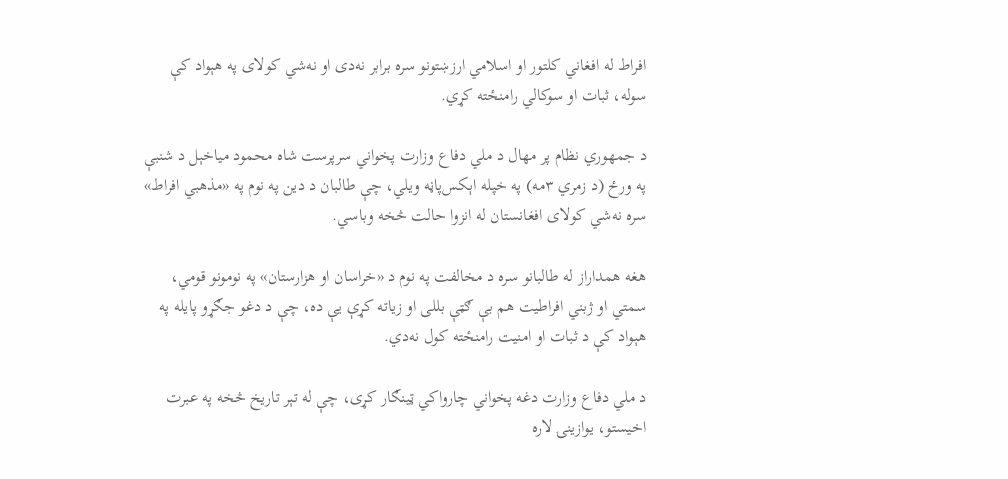افراط له افغاني کلتور او اسلامي ارزښتونو سره برابر نه‌دی او نه‌شي کولای په هېواد کې سوله، ثبات او سوکالي رامنځته کړي.

د جمهوري نظام پر مهال د ملي دفاع وزارت پخواني سرپرست شاه محمود میاخېل د شنبې په ورځ (د زمري ۳مه) په خپله اېکس‌پاڼه ویلي، چې طالبان د دین په نوم په «مذهبي افراط» سره نه‌شي کولای افغانستان له انزوا حالت څخه وباسي.

هغه همداراز له طالبانو سره د مخالفت په نوم د «خراسان او هزارستان» په نومونو قومي، سمتي او ژبني افراطیت هم بې ګټې بللی او زیاته کړې یې ده، چې د دغو جګړو پایله په هېواد کې د ثبات او امنیت رامنځته کول نه‌دي.

د ملي دفاع وزارت دغه پخواني چارواکي ټینګار کړی، چې له تېر تاریخ څخه په عبرت اخیستو، یوازینۍ لاره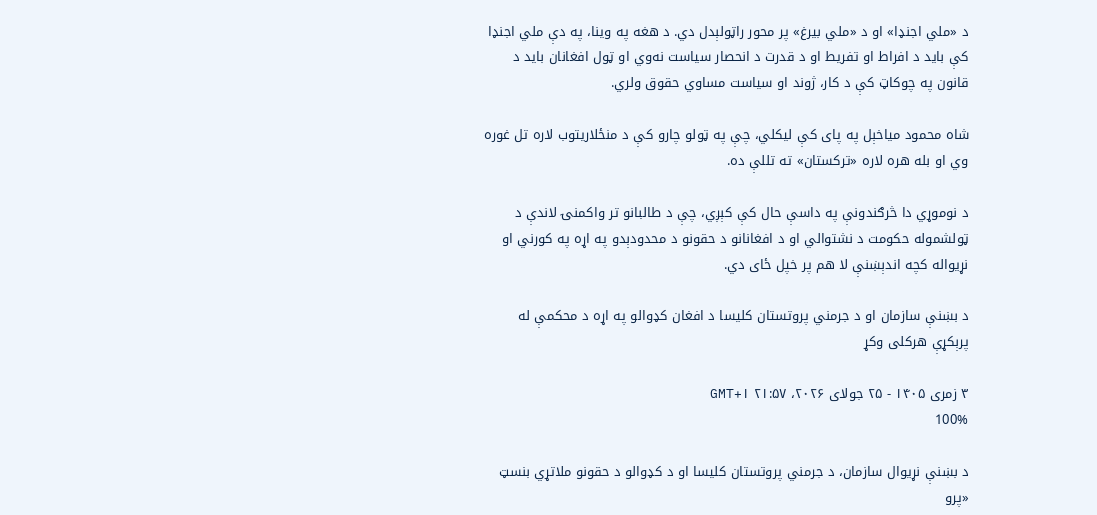د «ملي اجنډا» او د «ملي بیرغ» پر محور راټولېدل دي. د هغه په وینا، په دې ملي اجنډا کې باید د افراط او تفریط او د قدرت د انحصار سیاست نه‌وي او ټول افغانان باید د قانون په چوکاټ کې د کار، ژوند او سیاست مساوي حقوق ولري.

شاه محمود میاخېل په پای کې لیکلي، چې په ټولو چارو کې د منځلاريتوب لاره تل غوره وي او بله هره لاره «ترکستان» ته تللې ده.

د نوموړي دا څرګندونې په داسې حال کې کېږي، چې د طالبانو تر واکمنۍ لاندې د ټولشموله حکومت د نشتوالي او د افغانانو د حقونو د محدودېدو په اړه په کورني او نړیواله کچه اندېښنې لا هم پر خپل ځای دي.

د بښنې سازمان او د جرمني پروتستان کلیسا د افغان کډوالو په اړه د محکمې له پرېکړې هرکلی وکړ

۳ زمری ۱۴۰۵ - ۲۵ جولای ۲۰۲۶، ۲۱:۵۷ GMT+۱
100%

د بښنې نړیوال سازمان، د جرمني پروتستان کلیسا او د کډوالو د حقونو ملاتړي بنسټ «پرو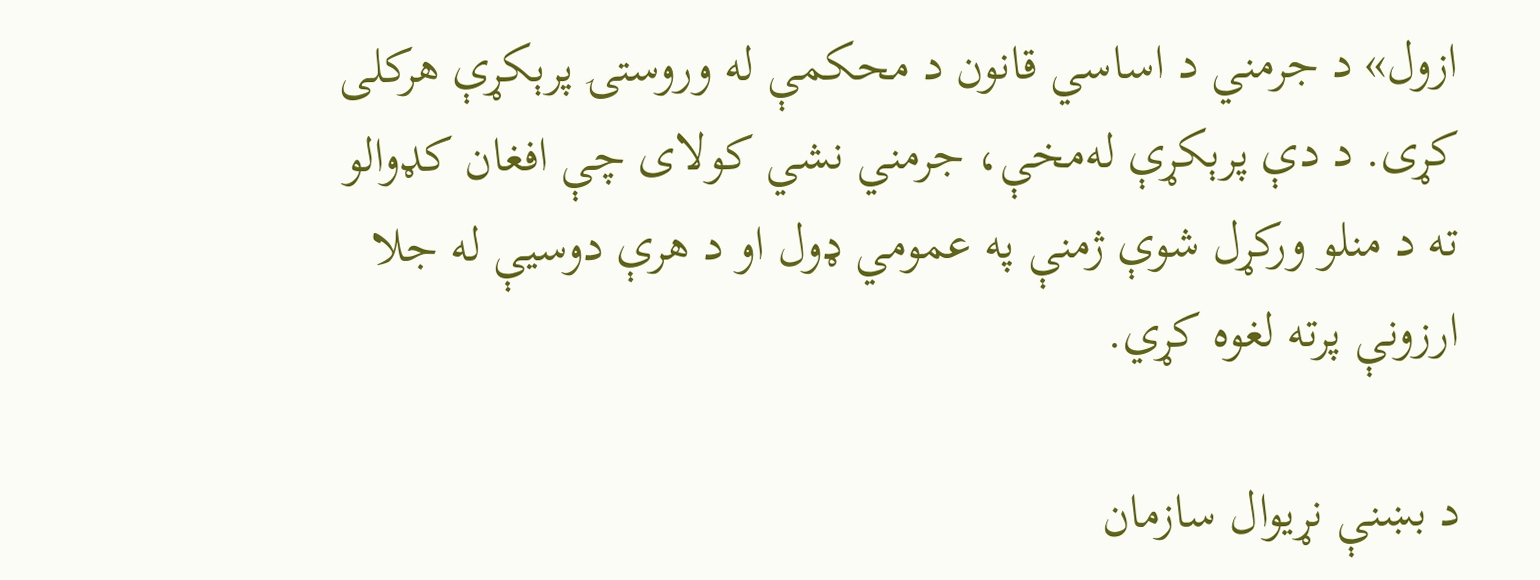ازول» د جرمني د اساسي قانون د محکمې له وروستۍ پرېکړې هرکلی کړی. د دې پرېکړې له‌مخې، جرمني نشي کولای چې افغان کډوالو ته د منلو ورکړل شوې ژمنې په عمومي ډول او د هرې دوسیې له جلا ارزونې پرته لغوه کړي.

د بښنې نړیوال سازمان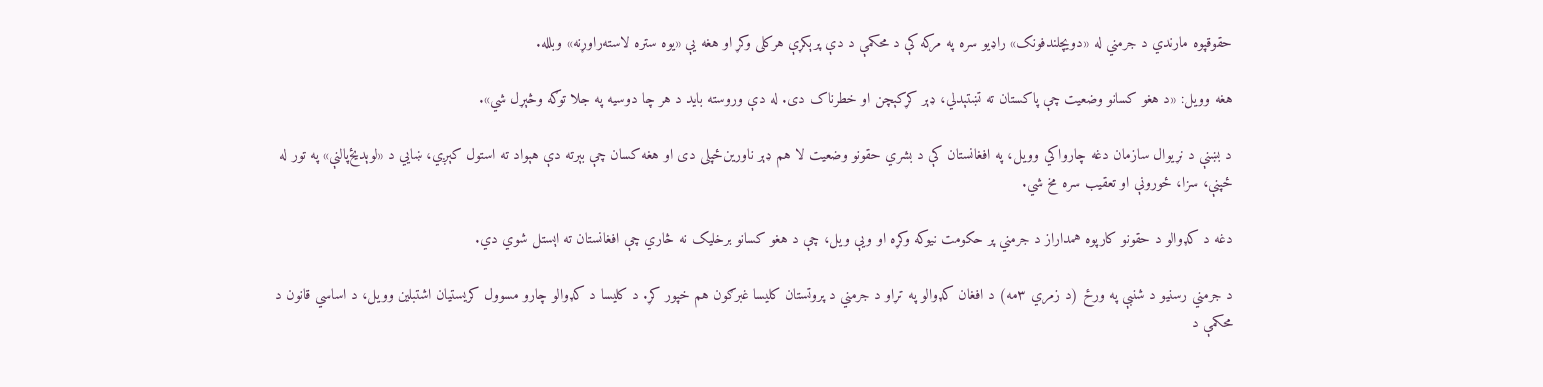حقوقپوه مارندي د جرمني له «دویچلندفونک» راډیو سره په مرکه کې د محکمې د دې پرېکړې هرکلی وکړ او هغه یې «یوه ستره لاسته‌راوړنه» وبلله.

هغه وویل: «د هغو کسانو وضعیت چې پاکستان ته تښتېدلي، ډېر کړکېچن او خطرناک دی. له دې وروسته باید د هر چا دوسیه په جلا توګه وڅېړل شي».

د بښنې د نړیوال سازمان دغه چارواکي وویل، په افغانستان کې د بشري حقونو وضعیت لا هم ډېر ناورین‌ځپلی دی او هغه کسان چې بېرته دې هېواد ته استول کېږي، ښايي د «لوېدیځ‌پالنې» په تور له ځپنې، سزا، ځورونې او تعقیب سره مخ شي.

دغه د کډوالو د حقونو کارپوه همداراز د جرمني پر حکومت نیوکه وکړه او ویې ویل، چې د هغو کسانو برخلیک نه څاري چې افغانستان ته اېستل شوي دي.

د جرمني رسنیو د شنبې په ورځ (د زمري ۳مه) د افغان کډوالو په تړاو د جرمني د پروتستان کلیسا غبرګون هم خپور کړ. د کلیسا د کډوالو چارو مسوول کریستیان اشتبلین وویل، د اساسي قانون د محکمې د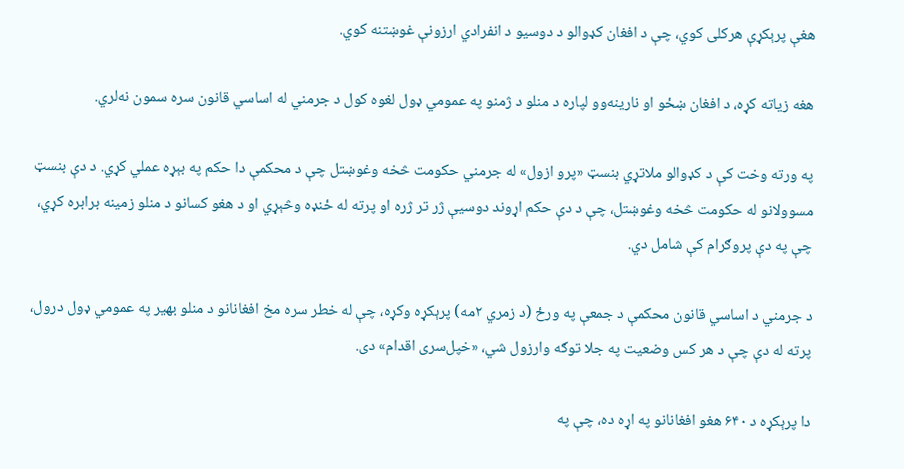هغې پرېکړې هرکلی کوي، چې د افغان کډوالو د دوسیو د انفرادي ارزونې غوښتنه کوي.

هغه زیاته کړه، د افغان ښځو او نارینه‌وو لپاره د منلو د ژمنو په عمومي ډول لغوه کول د جرمني له اساسي قانون سره سمون نه‌لري.

په ورته وخت کې د کډوالو ملاتړي بنسټ «پرو ازول» له جرمني حکومت څخه وغوښتل چې د محکمې دا حکم په بېړه عملي کړي. د دې بنسټ مسوولانو له حکومت څخه وغوښتل، چې د دې حکم اړوند دوسیې ژر تر ژره او پرته له ځنډه وڅېړي او د هغو کسانو د منلو زمینه برابره کړي، چې په دې پروګرام کې شامل دي.

د جرمني د اساسي قانون محکمې د جمعې په ورځ (د زمري ۲مه) پرېکړه وکړه، چې له خطر سره مخ افغانانو د منلو بهیر په عمومي ډول درول، پرته له دې چې د هر کس وضعیت په جلا توګه وارزول شي، «خپل‌سری اقدام» دی.

دا پرېکړه د ۶۴۰ هغو افغانانو په اړه ده، چې په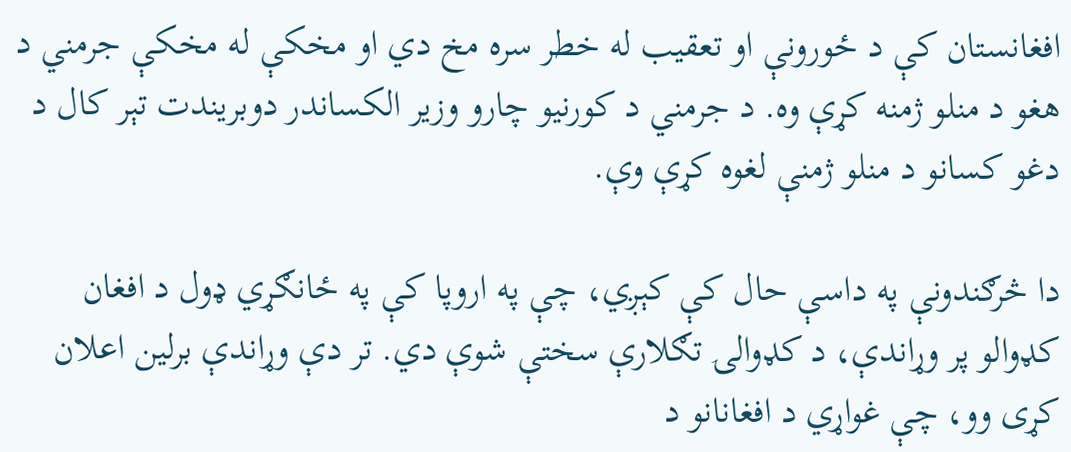افغانستان کې د ځورونې او تعقیب له خطر سره مخ دي او مخکې له مخکې جرمني د هغو د منلو ژمنه کړې وه. د جرمني د کورنیو چارو وزیر الکساندر دوبریندت تېر کال د دغو کسانو د منلو ژمنې لغوه کړې وې.

دا څرګندونې په داسې حال کې کېږي، چې په اروپا کې په ځانګړي ډول د افغان کډوالو پر وړاندې، د کډوالۍ تګلارې سختې شوې دي. تر دې وړاندې برلین اعلان کړی وو، چې غواړي د افغانانو د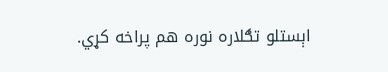اېستلو تګلاره نوره هم پراخه کړي.